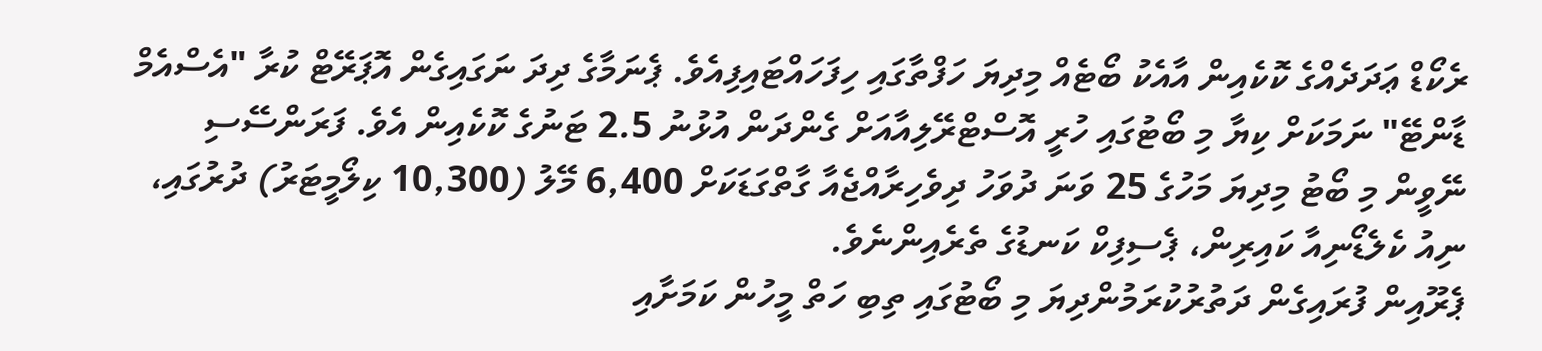ރެކޯޑް ޢަދަދެއްގެ ކޮކެއިން އާއެކު ބޯޓެއް މިދިޔަ ހަފްތާގައި ހިފަހައްޓައިފިއެވެ. ޕެނަމާގެ ދިދަ ނަގައިގެން އޮޕަރޭޓް ކުރާ "އެސްއެމް ޑާންޓޭ" ނަމަކަށް ކިޔާ މި ބޯޓުގައި ހުރީ އޮސްޓްރޭލިއާއަށް ގެންދަން އުޅުނު 2.5 ޓަނުގެ ކޮކެއިން އެވެ. ފަރަންސޭސި ނޭވީން މި ބޯޓު މިދިޔަ މަހުގެ 25 ވަނަ ދުވަހު ދިވެހިރާއްޖެއާ ގާތްގަޑަކަށް 6,400 މޭލު (10,300 ކިލޯމީޓަރު) ދުރުގައި، ނިއު ކެލެޑޯނިއާ ކައިރިން، ޕެސިފިކް ކަނޑުގެ ތެރެއިންނެވެ.
ޕެރޫއިން ފުރައިގެން ދަތުރުކުރަމުންދިޔަ މި ބޯޓުގައި ތިބި ހަތް މީހުން ކަމަށާއި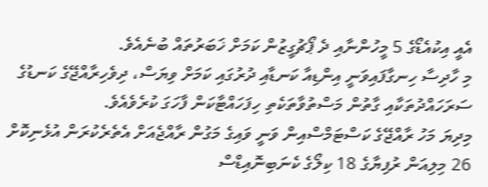އެއީ އިކުއެޑޯގެ 5 މީހުންނާއި ދެ ޕޯޗުގީޒުން ކަމަށް ޚަބަރުތައް ބުނެއެވެ.
މި ހާދިސާ ހިނގާފައިވަނީ އިންޑިއާ ކަނޑާއި ދުރުގައި ކަމަށް ވިޔަސް، ދިވެހިރާއްޖޭގެ ކަނޑުގެ ސަރަހައްދުތަކާއި ގާތުން މަސްތުވާތަކެތި ހިފަހައްޓާކަން ފާހަގަ ކުރެވެއެވެ.
މިދިޔަ މަހު ރާއްޖޭގެ ކަސްޓަމްސްއިން ވަނީ ވައިގެ މަގުން ރާއްޖެއަށް އެތެރެކުރަން އުޅެނިކޮށް 26 މިލިއަން ރުފިޔާގެ 18 ކިލޯގެ ކެނަބިނޮއިޑްސް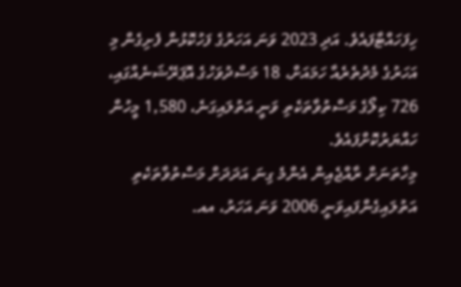ހިފަހައްޓާފައެވެ. އަދި 2023 ވަނަ އަހަރުގެ ފަހުކޮޅުން ފެށިގެން މި އަހަރުގެ މެދުތެރެއާ ހަމައަށް، 18 މަސްދުވަހުގެ އޮޕަރޭޝަނެއްގައި، 726 ކިލޯގެ މަސްތުވާތަކެތި ވަނީ އަތުލައިގަނެ، 1,580 މީހުން ހައްޔަރުކޮށްފައެވެ.
މިހާތަނަށް ރާއްޖެއިން އެންމެ ގިނަ އަދަދަށް މަސްތުވާތަކެތި އަތުލައިގެންފައިވަނީ 2006 ވަނަ އަހަރު، އއ.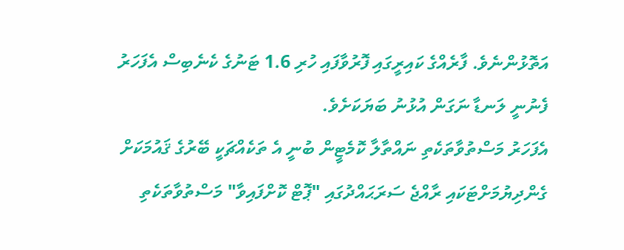އަތޮޅުންނެވެ. ފާރެއްގެ ކައިރީގައި ފޮރުވާފައި ހުރި 1.6 ޓަނުގެ ކެނެބިސް އެފަހަރު ފެނުނީ ލަނޑާ ނަގަން އުޅުނު ބަޔަކަށެވެ.
އެފަހަރު މަސްތުވާތަކެތި ނައްތާލާ ކޮމެޓީން ބުނީ އެ ތަކެއްޗަކީ ބޭރުގެ ޤައުމަކަށް ގެންދިޔުމަށްޓަކައި ރާއްޖެ ސަރަޙައްދުގައި "ޕޮޓް ކޮށްފައިވާ" މަސްތުވާތަކެތި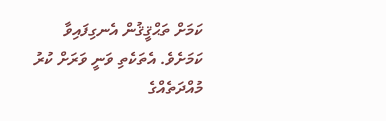ކަމަށް ތަޙްޤީޤުން އެނގިފައިވާ ކަމަށެވެ. އެތަކެތި ވަނީ ވަރަށް ކުރު މުއްދަތެއްގެ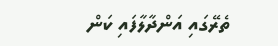ތެރޭގައި އަންދާލާފައި ކަން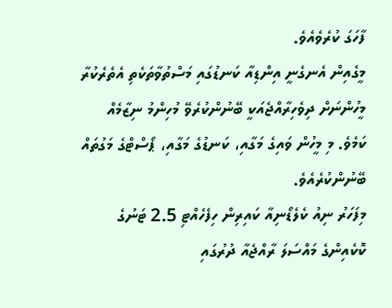ފާހަގަ ކުރެވެއެވެ.
މީގެއިން އެނގެނީ އިންޑިއާ ކަނޑުގައި މަސްތުވާތަކެތި އެތެރެކުރާ މީހުންނަށް ދިވެހިރާއްޖެއަކީ ބޭނުންކުރެވޭ މުހިންމު ނިޒާމެއް ކަމެވެ. މި މީހުން ވައިގެ މަގާއި، ކަނޑުގެ މަގާއި، ޕޯސްޓްގެ މަގުތައް ބޭނުންކުރެއެވެ.
މިފަހަރު ނިއު ކެލެޑޯނިއާ ކައިރިން ހިފެހެއްޓި 2.5 ޓަނުގެ ކޮކެއިންގެ މައްސަލަ ރާއްޖެއާ ދުރުގައި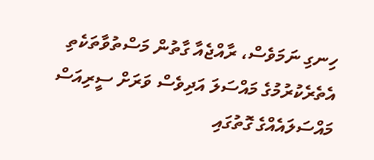ހިނގި ނަމަވެސް، ރާއްޖެއާ ގާތުން މަސްތުވާތަކެތި އެތެރެކުރުމުގެ މައްސަލަ އަދިވެސް ވަރަށް ސީރިއަސް މައްސަލައެއްގެ ގޮތުގައި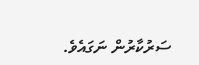ސަރުކާރުން ނަގައެވެ.